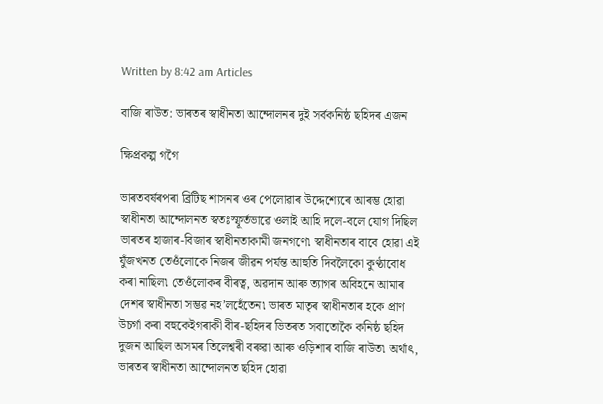Written by 8:42 am Articles

বাজি ৰাউত: ভাৰতৰ স্বাধীনতা আন্দোলনৰ দুই সৰ্বকনিষ্ঠ ছহিদৰ এজন

ক্ষিপ্ৰকল্প গগৈ

ভাৰতবৰ্ষৰপৰা ব্ৰিটিছ শাসনৰ ওৰ পেলোৱাৰ উদ্দেশ্যেৰে আৰম্ভ হোৱা স্বাধীনতা আন্দোলনত স্বতঃস্ফূৰ্তভাৱে ওলাই আহি দলে-বলে যোগ দিছিল ভাৰতৰ হাজাৰ-বিজাৰ স্বাধীনতাকামী জনগণে৷ স্বাধীনতাৰ বাবে হোৱা এই যুঁজখনত তেওঁলোকে নিজৰ জীৱন পৰ্যন্ত আহুতি দিবলৈকো কুণ্ঠাবোধ কৰা নাছিল৷ তেওঁলোকৰ বীৰত্ব, অৱদান আৰু ত্যাগৰ অবিহনে আমাৰ দেশৰ স্বাধীনতা সম্ভৱ নহ’লহেঁতেন৷ ভাৰত মাতৃৰ স্বাধীনতাৰ হকে প্ৰাণ উচৰ্গা কৰা বহুকেইগৰাকী বীৰ-ছহিদৰ ভিতৰত সবাতোকৈ কনিষ্ঠ ছহিদ দুজন আছিল অসমৰ তিলেশ্বৰী বৰুৱা আৰু ওড়িশাৰ বাজি ৰাউত৷ অৰ্থাৎ, ভাৰতৰ স্বাধীনতা আন্দোলনত ছহিদ হোৱা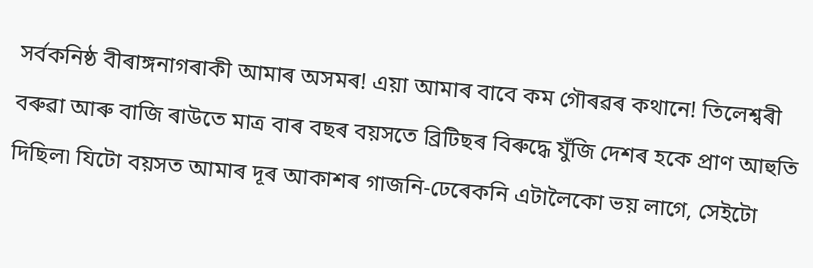সৰ্বকনিষ্ঠ বীৰাঙ্গনাগৰাকী আমাৰ অসমৰ! এয়া আমাৰ বাবে কম গৌৰৱৰ কথানে! তিলেশ্বৰী বৰুৱা আৰু বাজি ৰাউতে মাত্ৰ বাৰ বছৰ বয়সতে ব্ৰিটিছৰ বিৰুদ্ধে যুঁজি দেশৰ হকে প্ৰাণ আহুতি দিছিল৷ যিটো বয়সত আমাৰ দূৰ আকাশৰ গাজনি-ঢেৰেকনি এটালৈকো ভয় লাগে, সেইটো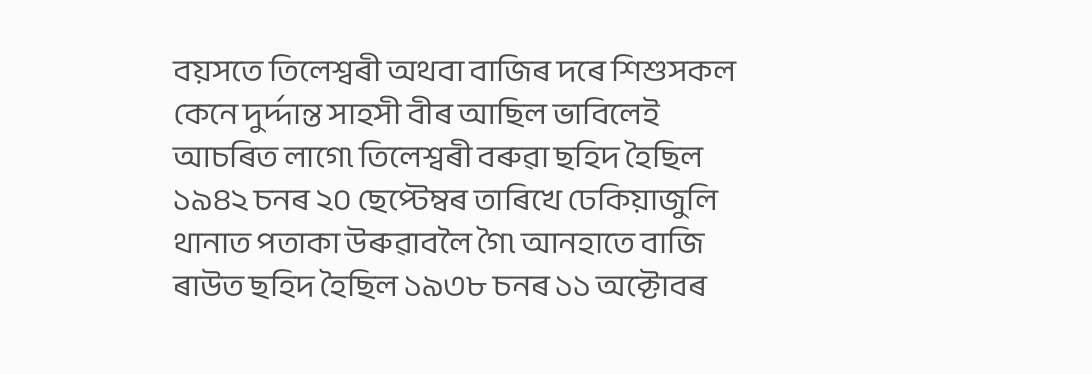বয়সতে তিলেশ্বৰী অথবা বাজিৰ দৰে শিশুসকল কেনে দুৰ্দ্দান্ত সাহসী বীৰ আছিল ভাবিলেই আচৰিত লাগে৷ তিলেশ্বৰী বৰুৱা ছহিদ হৈছিল ১৯৪২ চনৰ ২০ ছেপ্টেম্বৰ তাৰিখে ঢেকিয়াজুলি থানাত পতাকা উৰুৱাবলৈ গৈ৷ আনহাতে বাজি ৰাউত ছহিদ হৈছিল ১৯৩৮ চনৰ ১১ অক্টোবৰ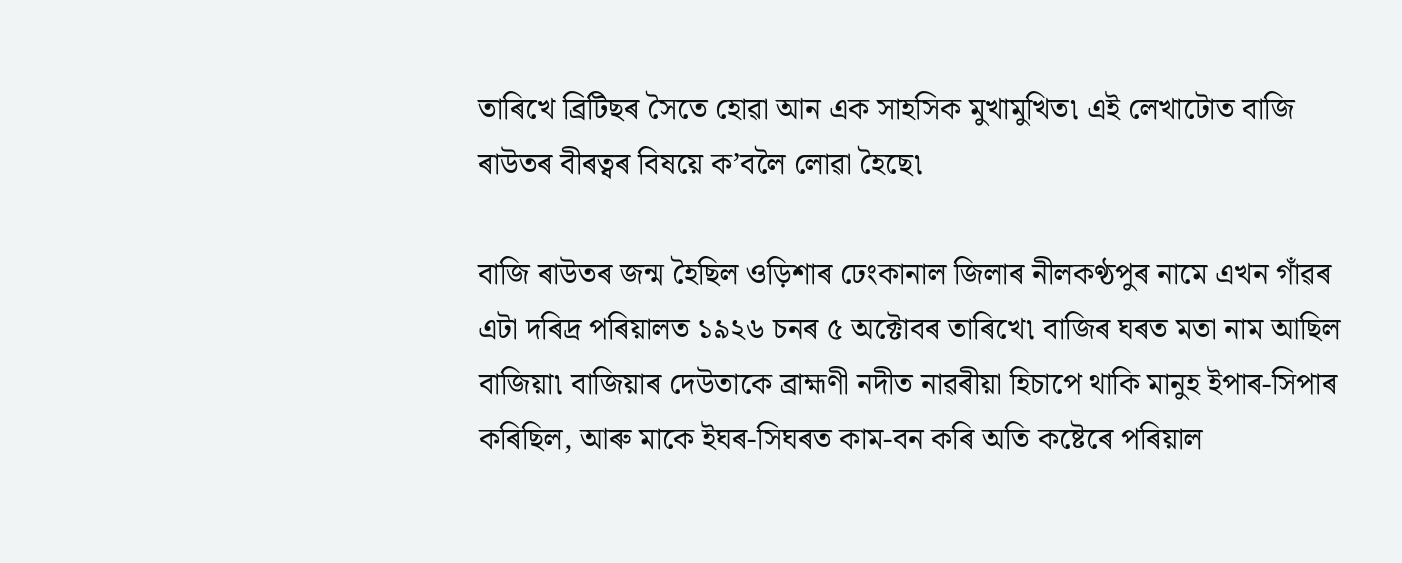তাৰিখে ব্ৰিটিছৰ সৈতে হোৱা আন এক সাহসিক মুখামুখিত৷ এই লেখাটোত বাজি ৰাউতৰ বীৰত্বৰ বিষয়ে ক’বলৈ লোৱা হৈছে৷

বাজি ৰাউতৰ জন্ম হৈছিল ওড়িশাৰ ঢেংকানাল জিলাৰ নীলকণ্ঠপুৰ নামে এখন গাঁৱৰ এটা দৰিদ্ৰ পৰিয়ালত ১৯২৬ চনৰ ৫ অক্টোবৰ তাৰিখে৷ বাজিৰ ঘৰত মতা নাম আছিল বাজিয়া৷ বাজিয়াৰ দেউতাকে ব্ৰাহ্মণী নদীত নাৱৰীয়া হিচাপে থাকি মানুহ ইপাৰ-সিপাৰ কৰিছিল, আৰু মাকে ইঘৰ-সিঘৰত কাম-বন কৰি অতি কষ্টেৰে পৰিয়াল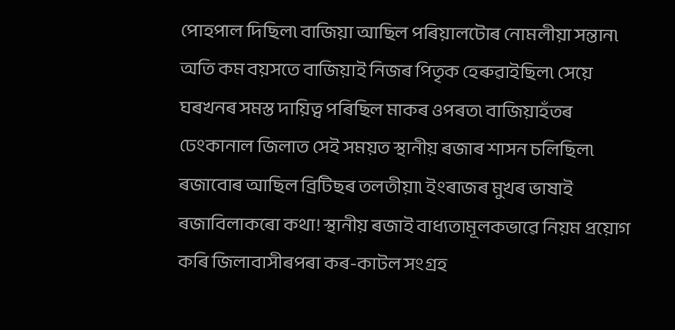পোহপাল দিছিল৷ বাজিয়া আছিল পৰিয়ালটোৰ নোমলীয়া সন্তান৷ অতি কম বয়সতে বাজিয়াই নিজৰ পিতৃক হেৰুৱাইছিল৷ সেয়ে ঘৰখনৰ সমস্ত দায়িত্ব পৰিছিল মাকৰ ওপৰত৷ বাজিয়াহঁতৰ ঢেংকানাল জিলাত সেই সময়ত স্থানীয় ৰজাৰ শাসন চলিছিল৷ ৰজাবোৰ আছিল ব্ৰিটিছৰ তলতীয়া৷ ইংৰাজৰ মুখৰ ভাষাই ৰজাবিলাকৰো কথা! স্থানীয় ৰজাই বাধ্যতামূলকভাৱে নিয়ম প্ৰয়োগ কৰি জিলাবাসীৰপৰা কৰ-কাটল সংগ্ৰহ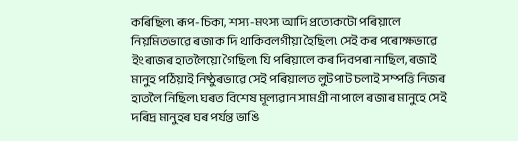কৰিছিল৷ ৰূপ-চিকা, শস্য-মৎস্য আদি প্ৰত্যেকটো পৰিয়ালে নিয়মিতভাৱে ৰজাক দি থাকিবলগীয়া হৈছিল৷ সেই কৰ পৰোক্ষভাৱে ইংৰাজৰ হাতলৈয়ো গৈছিল৷ যি পৰিয়ালে কৰ দিবপৰা নাছিল, ৰজাই মানুহ পঠিয়াই নিষ্ঠুৰভাৱে সেই পৰিয়ালত লুটপাট চলাই সম্পত্তি নিজৰ হাতলৈ নিছিল৷ ঘৰত বিশেষ মূল্যৱান সামগ্ৰী নাপালে ৰজাৰ মানুহে সেই দৰিদ্ৰ মানুহৰ ঘৰ পৰ্যন্ত ভাঙি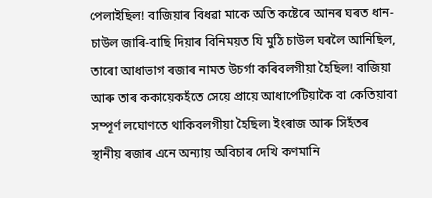পেলাইছিল! বাজিয়াৰ বিধৱা মাকে অতি কষ্টেৰে আনৰ ঘৰত ধান-চাউল জাৰি-বাছি দিয়াৰ বিনিময়ত যি মুঠি চাউল ঘৰলৈ আনিছিল, তাৰো আধাভাগ ৰজাৰ নামত উচৰ্গা কৰিবলগীয়া হৈছিল! বাজিয়া আৰু তাৰ ককায়েকহঁতে সেয়ে প্ৰায়ে আধাপেটিয়াকৈ বা কেতিয়াবা সম্পূৰ্ণ লঘোণতে থাকিবলগীয়া হৈছিল৷ ইংৰাজ আৰু সিহঁতৰ স্থানীয় ৰজাৰ এনে অন্যায় অবিচাৰ দেখি কণমানি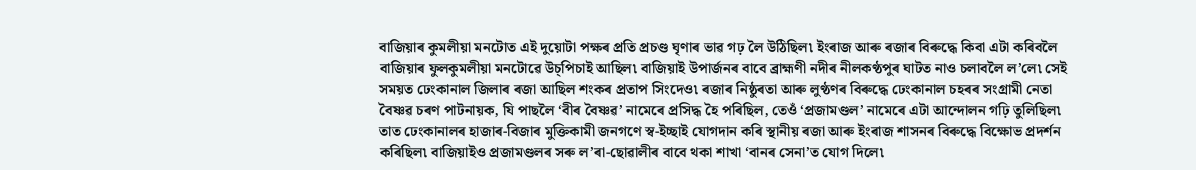বাজিয়াৰ কুমলীয়া মনটোত এই দুয়োটা পক্ষৰ প্ৰতি প্ৰচণ্ড ঘৃণাৰ ভাৱ গঢ় লৈ উঠিছিল৷ ইংৰাজ আৰু ৰজাৰ বিৰুদ্ধে কিবা এটা কৰিবলৈ বাজিয়াৰ ফুলকুমলীয়া মনটোৱে উচ্‌পিচাই আছিল৷ বাজিয়াই উপাৰ্জনৰ বাবে ব্ৰাহ্মণী নদীৰ নীলকণ্ঠপুৰ ঘাটত নাও চলাবলৈ ল’লে৷ সেই সময়ত ঢেংকানাল জিলাৰ ৰজা আছিল শংকৰ প্ৰতাপ সিংদেও৷ ৰজাৰ নিষ্ঠুৰতা আৰু লুণ্ঠণৰ বিৰুদ্ধে ঢেংকানাল চহৰৰ সংগ্ৰামী নেতা বৈষ্ণৱ চৰণ পাটনায়ক, যি পাছলৈ ‘বীৰ বৈষ্ণৱ’ নামেৰে প্ৰসিদ্ধ হৈ পৰিছিল, তেওঁ ‘প্ৰজামণ্ডল’ নামেৰে এটা আন্দোলন গঢ়ি তুলিছিল৷ তাত ঢেংকানালৰ হাজাৰ-বিজাৰ মুক্তিকামী জনগণে স্ব-ইচ্ছাই যোগদান কৰি স্থানীয় ৰজা আৰু ইংৰাজ শাসনৰ বিৰুদ্ধে বিক্ষোভ প্ৰদৰ্শন কৰিছিল৷ বাজিয়াইও প্ৰজামণ্ডলৰ সৰু ল’ৰা-ছোৱালীৰ বাবে থকা শাখা ‘বানৰ সেনা’ত যোগ দিলে৷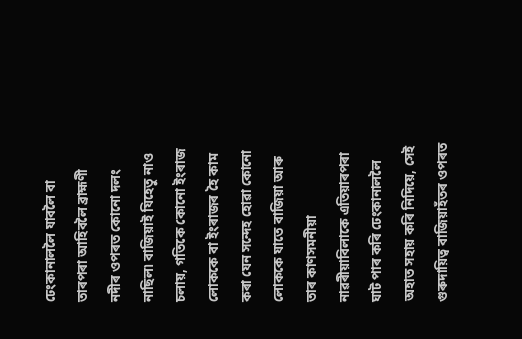ঢেংকানাললৈ যাবলৈ বা তাৰপৰা আহিবলৈ ব্ৰাহ্মণী নদীৰ ওপৰত কোনো দলং নাছিল৷ বাজিয়াই যিহেতু নাও চলায়, গতিকে কোনো ইংৰাজ লোককে বা ইংৰাজৰ হৈ কাম কৰা যেন সন্দেহ হোৱা কোনো লোককে যাতে বাজিয়া আৰু তাৰ কাণসমনীয়া নাৱৰীয়াবিলাকে এতিয়াৰপৰা ঘাট পাৰ কৰি ঢেংকানাললৈ অহাত সহায় কৰি নিদিয়ে, সেই গুৰুদায়িত্ব বাজিয়াহঁতৰ ওপৰত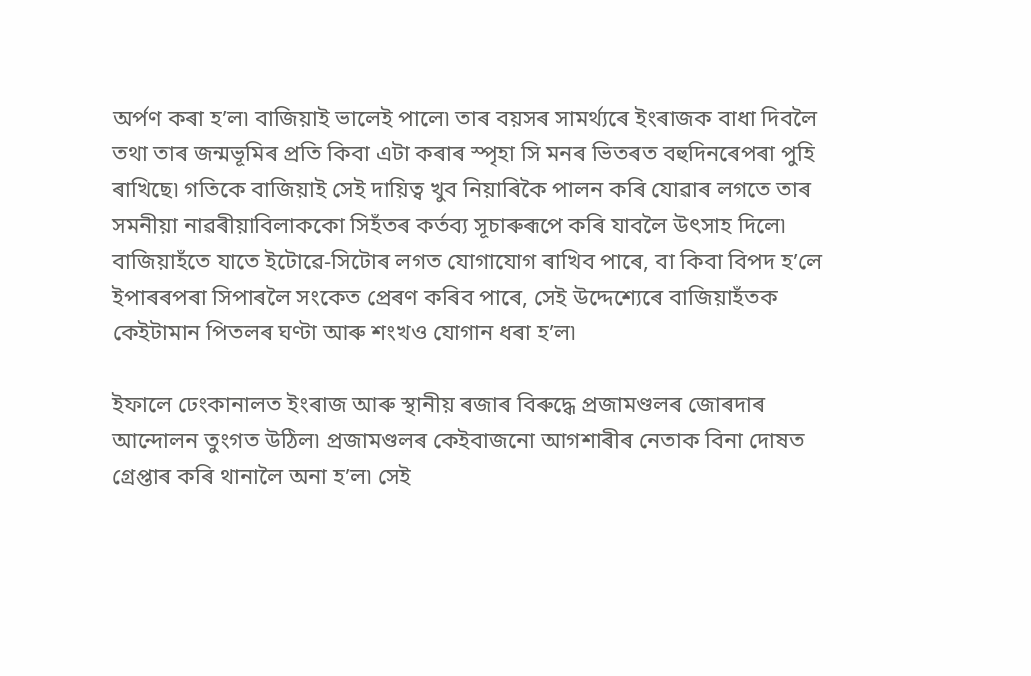অৰ্পণ কৰা হ’ল৷ বাজিয়াই ভালেই পালে৷ তাৰ বয়সৰ সামৰ্থ্যৰে ইংৰাজক বাধা দিবলৈ তথা তাৰ জন্মভূমিৰ প্ৰতি কিবা এটা কৰাৰ স্পৃহা সি মনৰ ভিতৰত বহুদিনৰেপৰা পুহি ৰাখিছে৷ গতিকে বাজিয়াই সেই দায়িত্ব খুব নিয়াৰিকৈ পালন কৰি যোৱাৰ লগতে তাৰ সমনীয়া নাৱৰীয়াবিলাককো সিহঁতৰ কৰ্তব্য সূচাৰুৰূপে কৰি যাবলৈ উৎসাহ দিলে৷ বাজিয়াহঁতে যাতে ইটোৱে-সিটোৰ লগত যোগাযোগ ৰাখিব পাৰে, বা কিবা বিপদ হ’লে ইপাৰৰপৰা সিপাৰলৈ সংকেত প্ৰেৰণ কৰিব পাৰে, সেই উদ্দেশ্যেৰে বাজিয়াহঁতক কেইটামান পিতলৰ ঘণ্টা আৰু শংখও যোগান ধৰা হ’ল৷

ইফালে ঢেংকানালত ইংৰাজ আৰু স্থানীয় ৰজাৰ বিৰুদ্ধে প্ৰজামণ্ডলৰ জোৰদাৰ আন্দোলন তুংগত উঠিল৷ প্ৰজামণ্ডলৰ কেইবাজনো আগশাৰীৰ নেতাক বিনা দোষত গ্ৰেপ্তাৰ কৰি থানালৈ অনা হ’ল৷ সেই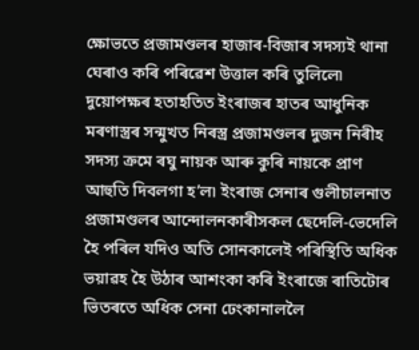ক্ষোভতে প্ৰজামণ্ডলৰ হাজাৰ-বিজাৰ সদস্যই থানা ঘেৰাও কৰি পৰিৱেশ উত্তাল কৰি তুলিলে৷ দুয়োপক্ষৰ হতাহতিত ইংৰাজৰ হাতৰ আধুনিক মৰণাস্ত্ৰৰ সন্মুখত নিৰস্ত্ৰ প্ৰজামণ্ডলৰ দুজন নিৰীহ সদস্য ক্ৰমে ৰঘু নায়ক আৰু কুৰি নায়কে প্ৰাণ আহুতি দিবলগা হ’ল৷ ইংৰাজ সেনাৰ গুলীচালনাত প্ৰজামণ্ডলৰ আন্দোলনকাৰীসকল ছেদেলি-ভেদেলি হৈ পৰিল যদিও অতি সোনকালেই পৰিস্থিতি অধিক ভয়াৱহ হৈ উঠাৰ আশংকা কৰি ইংৰাজে ৰাতিটোৰ ভিতৰতে অধিক সেনা ঢেংকানাললৈ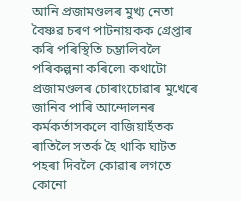আনি প্ৰজামণ্ডলৰ মুখ্য নেতা বৈষ্ণৱ চৰণ পাটনায়কক গ্ৰেপ্তাৰ কৰি পৰিস্থিতি চম্ভালিবলৈ পৰিকল্পনা কৰিলে৷ কথাটো প্ৰজামণ্ডলৰ চোৰাংচোৱাৰ মুখেৰে জানিব পাৰি আন্দোলনৰ কৰ্মকৰ্তাসকলে বাজিয়াহঁতক ৰাতিলৈ সতৰ্ক হৈ থাকি ঘাটত পহৰা দিবলৈ কোৱাৰ লগতে কোনো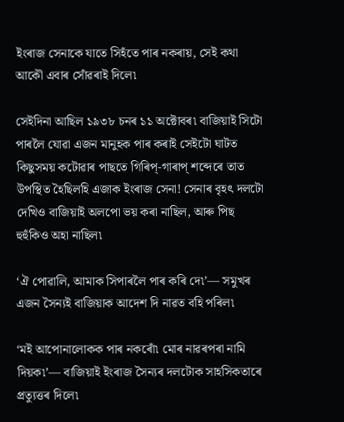ইংৰাজ সেনাকে যাতে সিহঁতে পাৰ নকৰায়, সেই কথা আকৌ এবাৰ সোঁৱৰাই দিলে৷

সেইদিনা আছিল ১৯৩৮ চনৰ ১১ অক্টোবৰ৷ বাজিয়াই সিটো পাৰলৈ যোৱা এজন মানুহক পাৰ কৰাই সেইটো ঘাটত কিছুসময় কটোৱাৰ পাছতে গিৰিপ্‌-গাৰাপ্‌ শব্দেৰে তাত উপস্থিত হৈছিলহি এজাক ইংৰাজ সেনা! সেনাৰ বৃহৎ দলটো দেখিও বাজিয়াই অলপো ভয় কৰা নাছিল, আৰু পিছ হুহুঁকিও অহা নাছিল৷

‘ঐ পোৱালি, আমাক সিপাৰলৈ পাৰ কৰি দে৷’— সমুখৰ এজন সৈন্যই বাজিয়াক আদেশ দি নাৱত বহি পৰিল৷

‘মই আপোনালোকক পাৰ নকৰোঁ৷ মোৰ নাৱৰপৰা নামি দিয়ক৷’— বাজিয়াই ইংৰাজ সৈন্যৰ দলটোক সাহসিকতাৰে প্ৰত্যুত্তৰ দিলে৷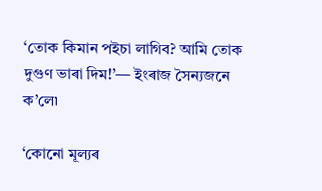‘তোক কিমান পইচা লাগিব? আমি তোক দুগুণ ভাৰা দিম!’— ইংৰাজ সৈন্যজনে ক’লে৷

‘কোনো মূল্যৰ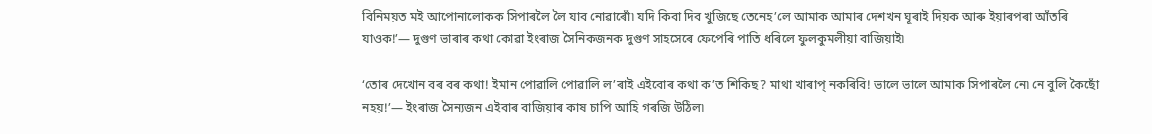বিনিময়ত মই আপোনালোকক সিপাৰলৈ লৈ যাব নোৱাৰোঁ৷ যদি কিবা দিব খুজিছে তেনেহ’লে আমাক আমাৰ দেশখন ঘূৰাই দিয়ক আৰু ইয়াৰপৰা আঁতৰি যাওক!’— দুগুণ ভাৰাৰ কথা কোৱা ইংৰাজ সৈনিকজনক দুগুণ সাহসেৰে ফেপেৰি পাতি ধৰিলে ফুলকুমলীয়া বাজিয়াই৷

‘তোৰ দেখোন বৰ বৰ কথা! ইমান পোৱালি পোৱালি ল’ৰাই এইবোৰ কথা ক’ত শিকিছ? মাথা খাৰাপ্‌ নকৰিবি! ভালে ভালে আমাক সিপাৰলৈ নে৷ নে বুলি কৈছোঁ নহয়!’— ইংৰাজ সৈন্যজন এইবাৰ বাজিয়াৰ কাষ চাপি আহি গৰজি উঠিল৷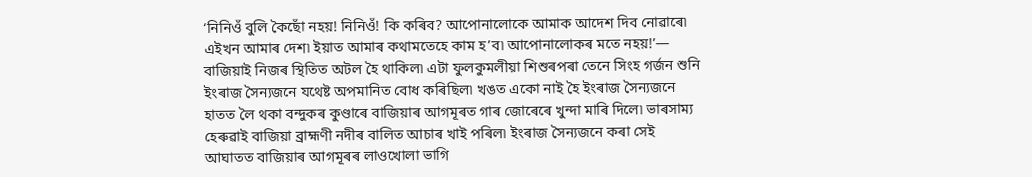‘নিনিওঁ বুলি কৈছোঁ নহয়! নিনিওঁ! কি কৰিব? আপোনালোকে আমাক আদেশ দিব নোৱাৰে৷ এইখন আমাৰ দেশ৷ ইয়াত আমাৰ কথামতেহে কাম হ’ব৷ আপোনালোকৰ মতে নহয়!’— বাজিয়াই নিজৰ স্থিতিত অটল হৈ থাকিল৷ এটা ফুলকুমলীয়া শিশুৰপৰা তেনে সিংহ গৰ্জন শুনি ইংৰাজ সৈন্যজনে যথেষ্ট অপমানিত বোধ কৰিছিল৷ খঙত একো নাই হৈ ইংৰাজ সৈন্যজনে হাতত লৈ থকা বন্দুকৰ কুণ্ডাৰে বাজিয়াৰ আগমূৰত গাৰ জোৰেৰে খুন্দা মাৰি দিলে৷ ভাৰসাম্য হেৰুৱাই বাজিয়া ব্ৰাহ্মণী নদীৰ বালিত আচাৰ খাই পৰিল৷ ইংৰাজ সৈন্যজনে কৰা সেই আঘাতত বাজিয়াৰ আগমূৰৰ লাওখোলা ভাগি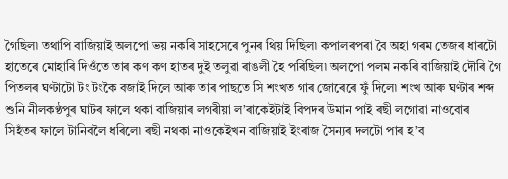গৈছিল৷ তথাপি বাজিয়াই অলপো ভয় নকৰি সাহসেৰে পুনৰ থিয় দিছিল৷ কপালৰপৰা বৈ অহা গৰম তেজৰ ধাৰটো হাতেৰে মোহাৰি দিওঁতে তাৰ কণ কণ হাতৰ দুই তলুৱা ৰাঙলী হৈ পৰিছিল৷ অলপো পলম নকৰি বাজিয়াই দৌৰি গৈ পিতলৰ ঘণ্টাটো টং টংকৈ বজাই দিলে আৰু তাৰ পাছতে সি শংখত গাৰ জোৰেৰে ফুঁ দিলে৷ শংখ আৰু ঘণ্টাৰ শব্দ শুনি নীলকণ্ঠপুৰ ঘাটৰ ফালে থকা বাজিয়াৰ লগৰীয়া ল’ৰাকেইটাই বিপদৰ উমান পাই ৰছী লগোৱা নাওবোৰ সিহঁতৰ ফালে টানিবলৈ ধৰিলে৷ ৰছী নথকা নাওকেইখন বাজিয়াই ইংৰাজ সৈন্যৰ দলটো পাৰ হ’ব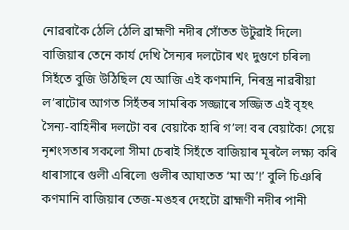নোৱৰাকৈ ঠেলি ঠেলি ব্ৰাহ্মণী নদীৰ সোঁতত উটুৱাই দিলে৷ বাজিয়াৰ তেনে কাৰ্য দেখি সৈন্যৰ দলটোৰ খং দুগুণে চৰিল৷ সিহঁতে বুজি উঠিছিল যে আজি এই কণমানি, নিৰস্ত্ৰ নাৱৰীয়া ল’ৰাটোৰ আগত সিহঁতৰ সামৰিক সজ্জাৰে সজ্জিত এই বৃহৎ সৈন্য-বাহিনীৰ দলটো বৰ বেয়াকৈ হাৰি গ’ল! বৰ বেয়াকৈ! সেয়ে নৃশংসতাৰ সকলো সীমা চেৰাই সিহঁতে বাজিয়াৰ মূৰলৈ লক্ষ্য কৰি ধাৰাসাৰে গুলী এৰিলে৷ গুলীৰ আঘাতত ‘মা অ’!’ বুলি চিঞৰি কণমানি বাজিয়াৰ তেজ-মঙহৰ দেহটো ব্ৰাহ্মণী নদীৰ পানী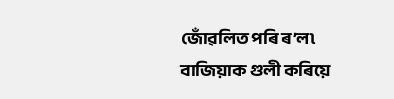জোঁৱলিত পৰি ৰ’ল৷ বাজিয়াক গুলী কৰিয়ে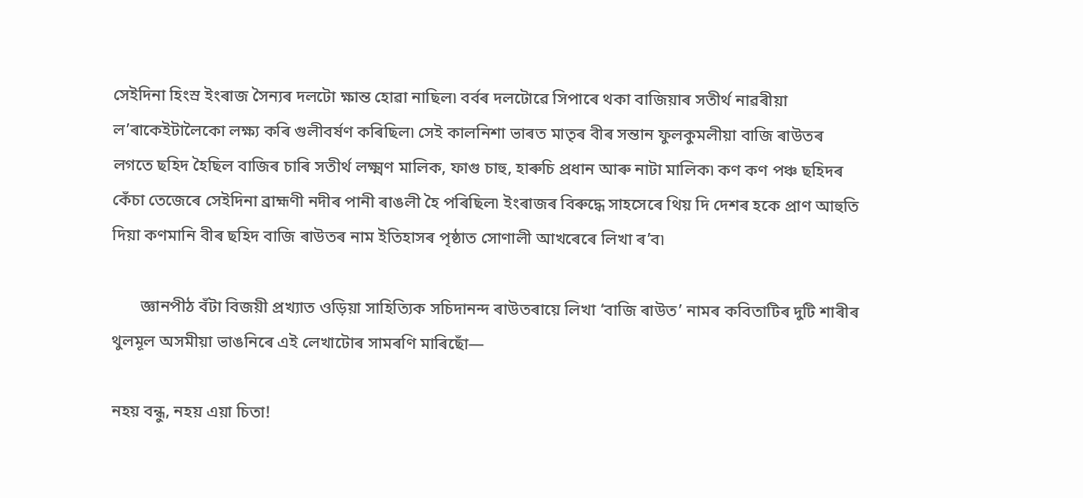সেইদিনা হিংস্ৰ ইংৰাজ সৈন্যৰ দলটো ক্ষান্ত হোৱা নাছিল৷ বৰ্বৰ দলটোৱে সিপাৰে থকা বাজিয়াৰ সতীৰ্থ নাৱৰীয়া ল’ৰাকেইটালৈকো লক্ষ্য কৰি গুলীবৰ্ষণ কৰিছিল৷ সেই কালনিশা ভাৰত মাতৃৰ বীৰ সন্তান ফুলকুমলীয়া বাজি ৰাউতৰ লগতে ছহিদ হৈছিল বাজিৰ চাৰি সতীৰ্থ লক্ষ্মণ মালিক, ফাগু চাহু, হাৰুচি প্ৰধান আৰু নাটা মালিক৷ কণ কণ পঞ্চ ছহিদৰ কেঁচা তেজেৰে সেইদিনা ব্ৰাহ্মণী নদীৰ পানী ৰাঙলী হৈ পৰিছিল৷ ইংৰাজৰ বিৰুদ্ধে সাহসেৰে থিয় দি দেশৰ হকে প্ৰাণ আহুতি দিয়া কণমানি বীৰ ছহিদ বাজি ৰাউতৰ নাম ইতিহাসৰ পৃষ্ঠাত সোণালী আখৰেৰে লিখা ৰ’ব৷

       জ্ঞানপীঠ বঁটা বিজয়ী প্ৰখ্যাত ওড়িয়া সাহিত্যিক সচিদানন্দ ৰাউতৰায়ে লিখা ‘বাজি ৰাউত’ নামৰ কবিতাটিৰ দুটি শাৰীৰ থুলমূল অসমীয়া ভাঙনিৰে এই লেখাটোৰ সামৰণি মাৰিছোঁ—

নহয় বন্ধু, নহয় এয়া চিতা!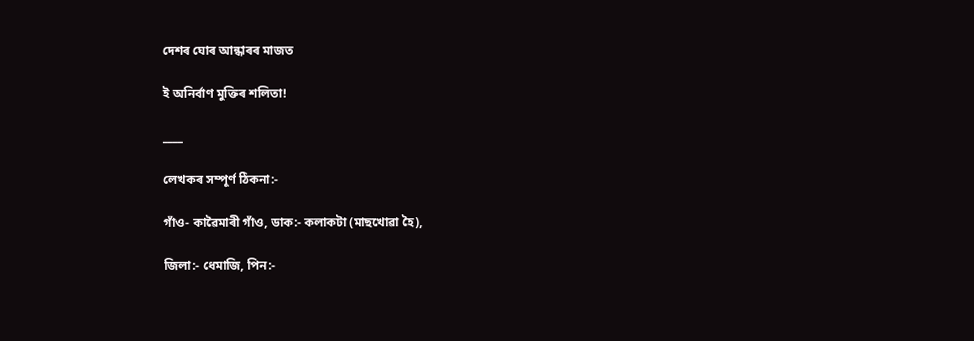দেশৰ ঘোৰ আন্ধাৰৰ মাজত

ই অনিৰ্বাণ মুক্তিৰ শলিতা!

____

লেখকৰ সম্পূৰ্ণ ঠিকনা:-

গাঁও- কাৱৈমাৰী গাঁও, ডাক:- কলাকটা (মাছখোৱা হৈ),

জিলা:- ধেমাজি, পিন:-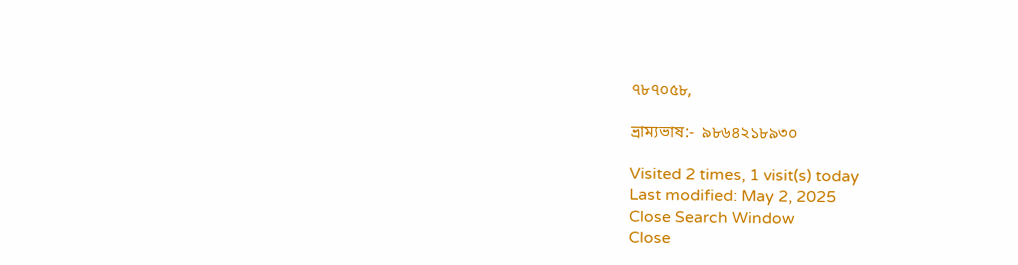৭৮৭০৫৮,

ভ্ৰাম্যভাষ:-  ৯৮৬৪২১৮৯৩০

Visited 2 times, 1 visit(s) today
Last modified: May 2, 2025
Close Search Window
Close